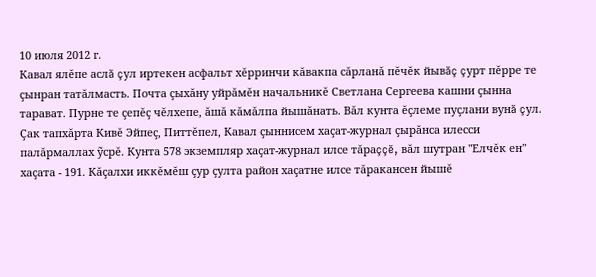10 июля 2012 г.
Кавал ялĕпе аслă çул иртекен асфальт хĕрринчи кăвакпа сăрланă пĕчĕк йывăç çурт пĕрре те çынран татăлмасть. Почта çыхăну уйрăмĕн начальникĕ Светлана Сергеева кашни çынна тарават. Пурне те çепĕç чĕлхепе, ăшă кăмăлпа йышăнать. Вăл кунта ĕçлеме пуçлани вунă çул. Çак тапхăрта Кивĕ Эйпеç, Питтĕпел, Кавал çыннисем хаçат-журнал çырăнса илесси палăрмаллах ỹсрĕ. Кунта 578 экземпляр хаçат-журнал илсе тăраççĕ, вăл шутран "Елчĕк ен" хаçата - 191. Кăçалхи иккĕмĕш çур çулта район хаçатне илсе тăракансен йышĕ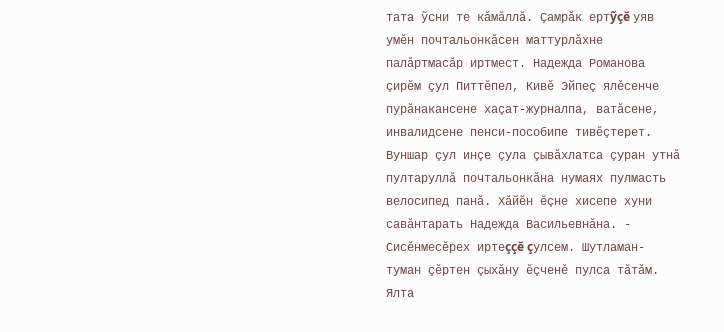тата ỹсни те кăмăллă. Çамрăк ертỹçĕ уяв умĕн почтальонкăсен маттурлăхне палăртмасăр иртмест. Надежда Романова çирĕм çул Питтĕпел, Кивĕ Эйпеç ялĕсенче пурăнакансене хаçат-журналпа, ватăсене, инвалидсене пенси-пособипе тивĕçтерет. Вуншар çул инçе çула çывăхлатса çуран утнă пултаруллă почтальонкăна нумаях пулмасть велосипед панă. Хăйĕн ĕçне хисепе хуни савăнтарать Надежда Васильевнăна. - Сисĕнмесĕрех иртеççĕ çулсем. Шутламан-туман çĕртен çыхăну ĕçченĕ пулса тăтăм. Ялта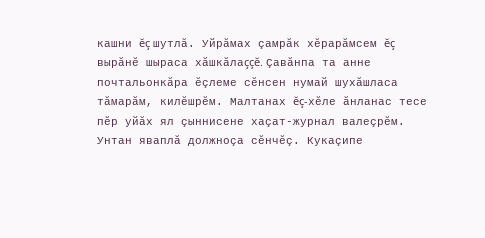кашни ĕç шутлă. Уйрăмах çамрăк хĕрарăмсем ĕç вырăнĕ шыраса хăшкăлаççĕ. Çавăнпа та анне почтальонкăра ĕçлеме сĕнсен нумай шухăшласа тăмарăм, килĕшрĕм. Малтанах ĕç-хĕле ăнланас тесе пĕр уйăх ял çыннисене хаçат-журнал валеçрĕм. Унтан яваплă должноçа сĕнчĕç. Кукаçипе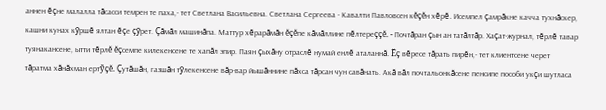аннен ĕçне малалла тăсасси темрен те паха,- тет Светлана Васильевна. Светлана Сергеева - Кавалти Павловсен кĕçĕн хĕрĕ. Исемпел çамрăкне качча тухнăскер, кашни кунах кỹршĕ ялтан ĕçе çỹрет. Çăмăл машинăпа. Маттур хĕрарăмăн ĕçĕпе кăмăллине пĕлтереççĕ. - Почтăран çын ан татăлтăр. Хаçат-журнал, тĕрлĕ тавар туянакансене, ытти тĕрлĕ ĕçсемпе килекенсене те хапăл эпир. Паян çыхăну отраслĕ нумай енлĕ аталаннă. Ĕç вĕресе тăрать пирĕн,- тет клиентсене черет тăратма хăнăхман ертỹçĕ. Çутăшăн, газшăн тỹлекенсене вăр-вар йышăннине пăхса тăрсан чун савăнать. Акă вăл почтальонкăсене пенсипе пособи укçи шутласа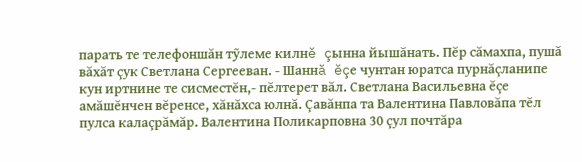парать те телефоншăн тỹлеме килнĕ çынна йышăнать. Пĕр сăмахпа, пушă вăхăт çук Светлана Сергееван. - Шаннă ĕçе чунтан юратса пурнăçланипе кун иртнине те сисместĕн,- пĕлтерет вăл. Светлана Васильевна ĕçе амăшĕнчен вĕренсе, хăнăхса юлнă. Çавăнпа та Валентина Павловăпа тĕл пулса калаçрăмăр. Валентина Поликарповна 30 çул почтăра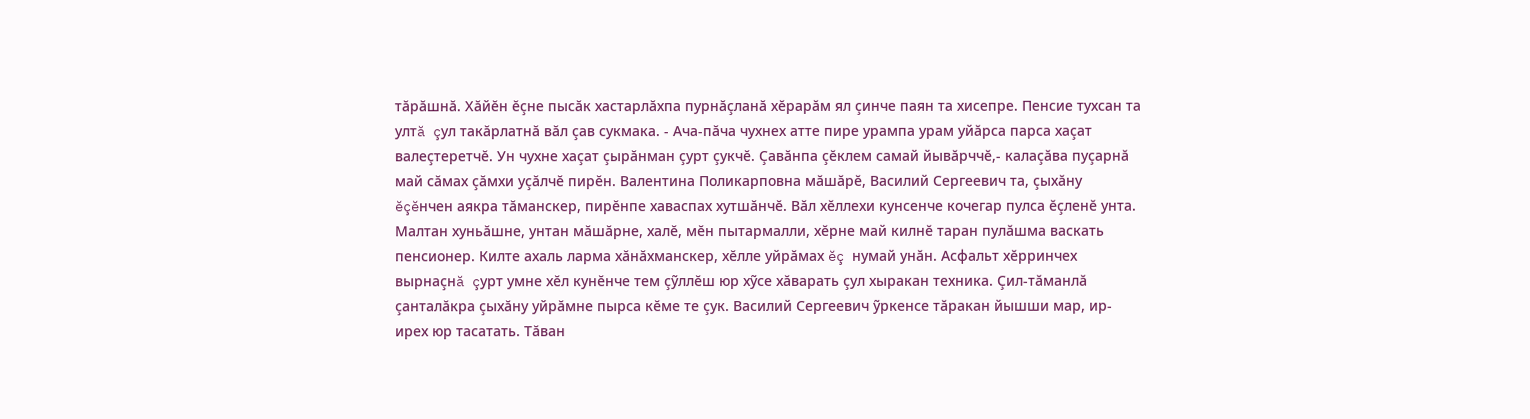тăрăшнă. Хăйĕн ĕçне пысăк хастарлăхпа пурнăçланă хĕрарăм ял çинче паян та хисепре. Пенсие тухсан та ултă çул такăрлатнă вăл çав сукмака. - Ача-пăча чухнех атте пире урампа урам уйăрса парса хаçат валеçтеретчĕ. Ун чухне хаçат çырăнман çурт çукчĕ. Çавăнпа çĕклем самай йывăрччĕ,- калаçăва пуçарнă май сăмах çăмхи уçăлчĕ пирĕн. Валентина Поликарповна мăшăрĕ, Василий Сергеевич та, çыхăну ĕçĕнчен аякра тăманскер, пирĕнпе хаваспах хутшăнчĕ. Вăл хĕллехи кунсенче кочегар пулса ĕçленĕ унта. Малтан хуньăшне, унтан мăшăрне, халĕ, мĕн пытармалли, хĕрне май килнĕ таран пулăшма васкать пенсионер. Килте ахаль ларма хăнăхманскер, хĕлле уйрăмах ĕç нумай унăн. Асфальт хĕрринчех вырнаçнă çурт умне хĕл кунĕнче тем çỹллĕш юр хỹсе хăварать çул хыракан техника. Çил-тăманлă çанталăкра çыхăну уйрăмне пырса кĕме те çук. Василий Сергеевич ỹркенсе тăракан йышши мар, ир-ирех юр тасатать. Тăван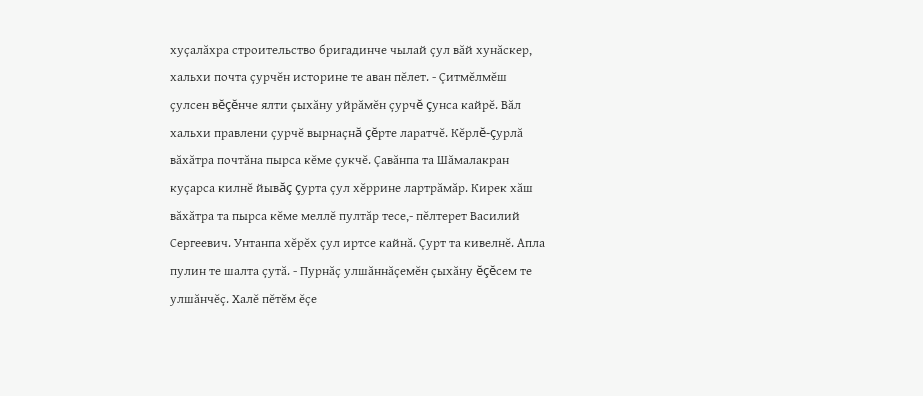хуçалăхра строительство бригадинче чылай çул вăй хунăскер, хальхи почта çурчĕн историне те аван пĕлет. - Çитмĕлмĕш çулсен вĕçĕнче ялти çыхăну уйрăмĕн çурчĕ çунса кайрĕ. Вăл хальхи правлени çурчĕ вырнаçнă çĕрте ларатчĕ. Кĕрлĕ-çурлă вăхăтра почтăна пырса кĕме çукчĕ. Çавăнпа та Шăмалакран куçарса килнĕ йывăç çурта çул хĕррине лартрăмăр. Кирек хăш вăхăтра та пырса кĕме меллĕ пултăр тесе,- пĕлтерет Василий Сергеевич. Унтанпа хĕрĕх çул иртсе кайнă. Çурт та кивелнĕ. Апла пулин те шалта çутă. - Пурнăç улшăннăçемĕн çыхăну ĕçĕсем те улшăнчĕç. Халĕ пĕтĕм ĕçе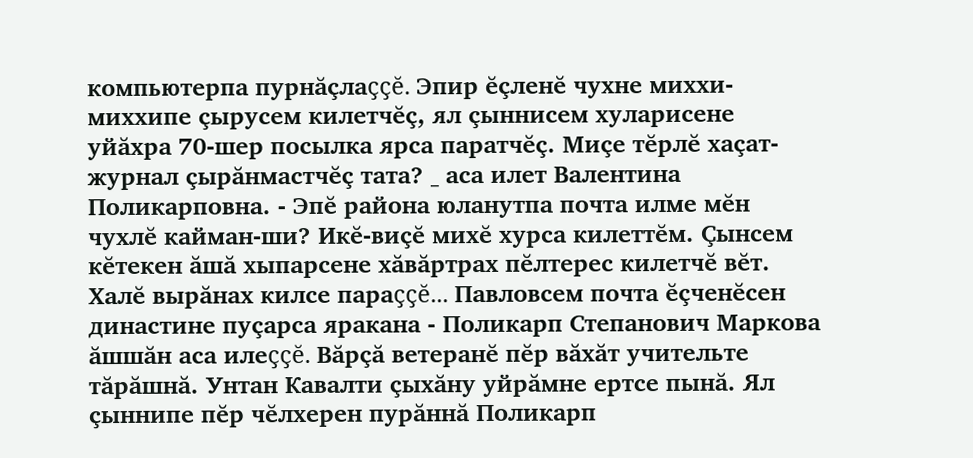компьютерпа пурнăçлаççĕ. Эпир ĕçленĕ чухне миххи-миххипе çырусем килетчĕç, ял çыннисем хуларисене уйăхра 70-шер посылка ярса паратчĕç. Миçе тĕрлĕ хаçат-журнал çырăнмастчĕç тата? _ аса илет Валентина Поликарповна. - Эпĕ района юланутпа почта илме мĕн чухлĕ кайман-ши? Икĕ-виçĕ михĕ хурса килеттĕм. Çынсем кĕтекен ăшă хыпарсене хăвăртрах пĕлтерес килетчĕ вĕт. Халĕ вырăнах килсе параççĕ... Павловсем почта ĕçченĕсен династине пуçарса яракана - Поликарп Степанович Маркова ăшшăн аса илеççĕ. Вăрçă ветеранĕ пĕр вăхăт учительте тăрăшнă. Унтан Кавалти çыхăну уйрăмне ертсе пынă. Ял çыннипе пĕр чĕлхерен пурăннă Поликарп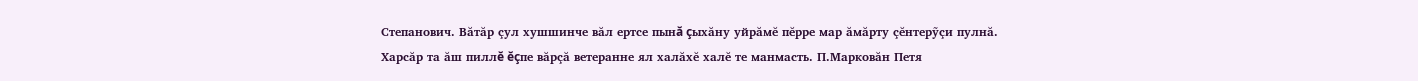Степанович. Вăтăр çул хушшинче вăл ертсе пынă çыхăну уйрăмĕ пĕрре мар ăмăрту çĕнтерỹçи пулнă. Харсăр та ăш пиллĕ ĕçпе вăрçă ветеранне ял халăхĕ халĕ те манмасть. П.Марковăн Петя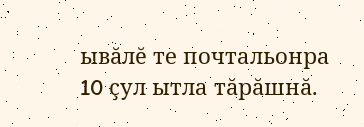ывăлĕ те почтальонра 10 çул ытла тăрăшнă.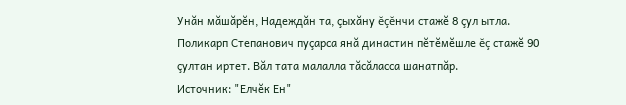Унăн мăшăрĕн, Надеждăн та, çыхăну ĕçĕнчи стажĕ 8 çул ытла. Поликарп Степанович пуçарса янă династин пĕтĕмĕшле ĕç стажĕ 90 çултан иртет. Вăл тата малалла тăсăласса шанатпăр.
Источник: "Елчĕк Ен"